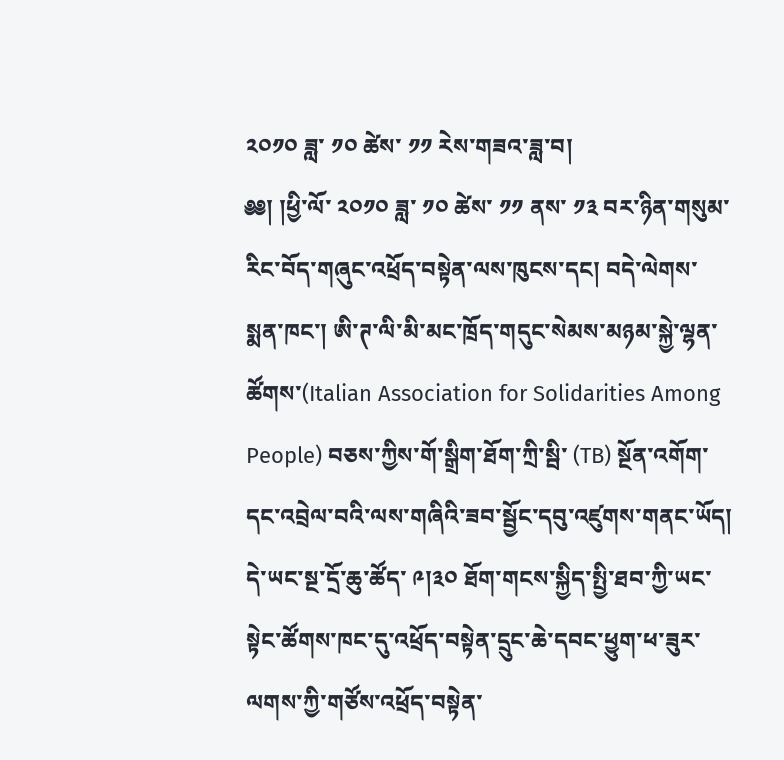༢༠༡༠ ཟླ་ ༡༠ ཚེས་ ༡༡ རེས་གཟའ་ཟླ་བ།
༅༅། །ཕྱི་ལོ་ ༢༠༡༠ ཟླ་ ༡༠ ཚེས་ ༡༡ ནས་ ༡༣ བར་ཉིན་གསུམ་རིང་བོད་གཞུང་འཕྲོད་བསྟེན་ལས་ཁུངས་དང། བདེ་ལེགས་སྨན་ཁང་། ཨི་ཊ་ལི་མི་མང་ཁྲོད་གདུང་སེམས་མཉམ་སྐྱེ་ལྷན་ཚོགས་(Italian Association for Solidarities Among People) བཅས་ཀྱིས་གོ་སྒྲིག་ཐོག་ཀྲི་སྦི་ (TB) སྔོན་འགོག་དང་འབྲེལ་བའི་ལས་གཞིའི་ཟབ་སྦྱོང་དབུ་འཛུགས་གནང་ཡོད། དེ་ཡང་སྔ་དྲོ་ཆུ་ཚོད་ ༩།༣༠ ཐོག་གངས་སྐྱིད་སྤྱི་ཐབ་ཀྱི་ཡང་སྟེང་ཚོགས་ཁང་དུ་འཕྲོད་བསྟེན་དྲུང་ཆེ་དབང་ཕྱུག་ཕ་ཟུར་ལགས་ཀྱི་གཙོས་འཕྲོད་བསྟེན་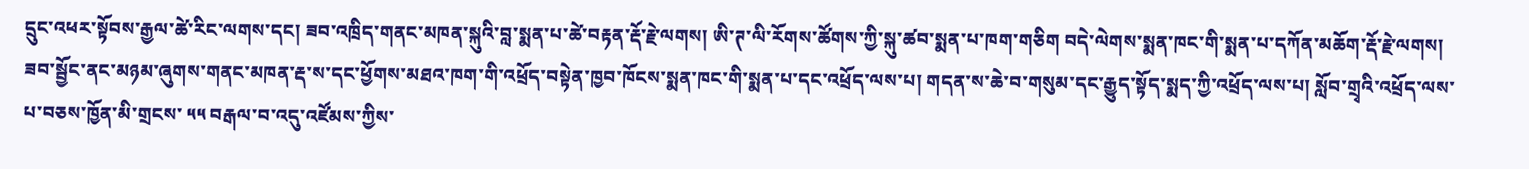དྲུང་འཕར་སྟོབས་རྒྱལ་ཚེ་རིང་ལགས་དང། ཟབ་འཁྲིད་གནང་མཁན་སྐུའི་བླ་སྨན་པ་ཚེ་བརྟན་རྡོ་རྗེ་ལགས། ཨི་ཊ་ལི་རོགས་ཚོགས་ཀྱི་སྐུ་ཚབ་སྨན་པ་ཁག་གཅིག བདེ་ལེགས་སྨན་ཁང་གི་སྨན་པ་དཀོན་མཆོག་རྡོ་རྗེ་ལགས། ཟབ་སྦྱོང་ནང་མཉམ་ཞུགས་གནང་མཁན་རྡ་ས་དང་ཕྱོགས་མཐའ་ཁག་གི་འཕྲོད་བསྟེན་ཁྱབ་ཁོངས་སྨན་ཁང་གི་སྨན་པ་དང་འཕྲོད་ལས་པ། གདན་ས་ཆེ་བ་གསུམ་དང་རྒྱུད་སྟོད་སྨད་ཀྱི་འཕྲོད་ལས་པ། སློབ་གྲྭའི་འཕྲོད་ལས་པ་བཅས་ཁྱོན་མི་གྲངས་ ༥༥ བརྒལ་བ་འདུ་འཛོམས་ཀྱིས་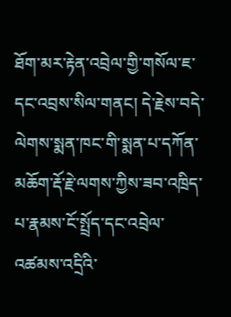ཐོག་མར་རྟེན་འབྲེལ་གྱི་གསོལ་ཇ་དང་འབྲས་སིལ་གནང། དེ་རྗེས་བདེ་ལེགས་སྨན་ཁང་གི་སྨན་པ་དཀོན་མཆོག་རྡོ་རྗེ་ལགས་ཀྱིས་ཟབ་འཁྲིད་པ་རྣམས་ངོ་སྤྲོད་དང་འབྲེལ་འཚམས་འདྲིའི་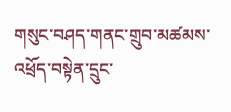གསུང་བཤད་གནང་གྲུབ་མཚམས་འཕྲོད་བསྟེན་དྲུང་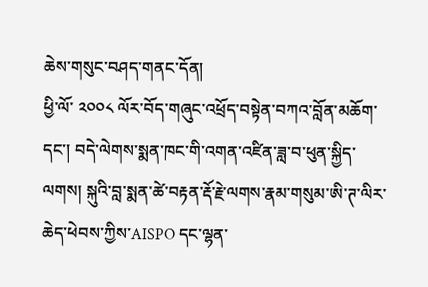ཆེས་གསུང་བཤད་གནང་དོན།
ཕྱི་ལོ་ ༢༠༠༨ ལོར་བོད་གཞུང་འཕྲོད་བསྟེན་བཀའ་བློན་མཆོག་དང་། བདེ་ལེགས་སྨན་ཁང་གི་འགན་འཛིན་ཟླ་བ་ཕུན་སྐྱིད་ལགས། སྐུའི་བླ་སྨན་ཚེ་བརྟན་རྡོ་རྗེ་ལགས་རྣམ་གསུམ་ཨི་ཊ་ལིར་ཆེད་ཕེབས་ཀྱིས་AISPO དང་ལྷན་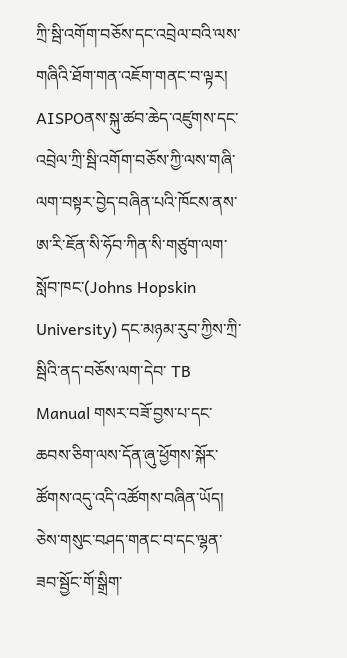ཀྲི་སྦི་འགོག་བཅོས་དང་འབྲེལ་བའི་ལས་གཞིའི་ཐོག་གན་འཇོག་གནང་བ་ལྟར། AISPOནས་སྐུ་ཚབ་ཆེད་འཛུགས་དང་འབྲེལ་ཀྲི་སྦི་འགོག་བཅོས་ཀྱི་ལས་གཞི་ལག་བསྟར་བྱེད་བཞིན་པའི་ཁོངས་ནས་ཨ་རི་ཇོན་སི་ཧོབ་ཀིན་སི་གཙུག་ལག་སློབ་ཁང་(Johns Hopskin University) དང་མཉམ་རུབ་ཀྱིས་ཀྲི་སྦིའི་ནད་བཅོས་ལག་དེབ་ TB Manual གསར་བཟོ་བྱས་པ་དང་ཆབས་ཅིག་ལས་དོན་ཞུ་ཕྱོགས་སྐོར་ཚོགས་འདུ་འདི་འཚོགས་བཞིན་ཡོད། ཅེས་གསུང་བཤད་གནང་བ་དང་ལྷན་ཟབ་སྦྱོང་གོ་སྒྲིག་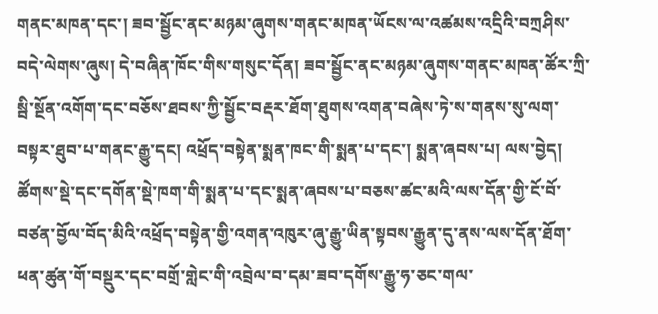གནང་མཁན་དང་། ཟབ་སྦྱོང་ནང་མཉམ་ཞུགས་གནང་མཁན་ཡོངས་ལ་འཚམས་འདྲིའི་བཀྲཤིས་བདེ་ལེགས་ཞུས། དེ་བཞིན་ཁོང་གིས་གསུང་དོན། ཟབ་སྦྱོང་ནང་མཉམ་ཞུགས་གནང་མཁན་ཚོར་ཀྲི་སྦི་སྔོན་འགོག་དང་བཅོས་ཐབས་ཀྱི་སྦྱོང་བརྡར་ཐོག་ཐུགས་འགན་བཞེས་ཏེ་ས་གནས་སུ་ལག་བསྟར་ཐུབ་པ་གནང་རྒྱུ་དང། འཕྲོད་བསྟེན་སྨན་ཁང་གི་སྨན་པ་དང་། སྨན་ཞབས་པ། ལས་བྱེད། ཚོགས་སྡེ་དང་དགོན་སྡེ་ཁག་གི་སྨན་པ་དང་སྨན་ཞབས་པ་བཅས་ཚང་མའི་ལས་དོན་གྱི་ངོ་བོ་བཙན་བྱོལ་བོད་མིའི་འཕྲོད་བསྟེན་གྱི་འགན་འཁུར་ཞུ་རྒྱུ་ཡིན་སྟབས་རྒྱུན་དུ་ནས་ལས་དོན་ཐོག་ཕན་ཚུན་གོ་བསྡུར་དང་བགྲོ་གླེང་གི་འབྲེལ་བ་དམ་ཟབ་དགོས་རྒྱུ་ཧ་ཅང་གལ་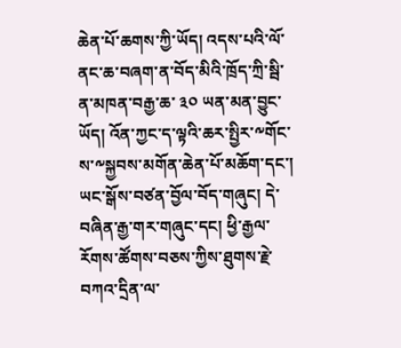ཆེན་པོ་ཆགས་ཀྱི་ཡོད། འདས་པའི་ལོ་ནང་ཆ་བཞག་ན་བོད་མིའི་ཁྲོད་ཀྲི་སྦི་ན་མཁན་བརྒྱ་ཆ་ ༣༠ ཡན་མན་བྱུང་ཡོད། འོན་ཀྱང་ད་ལྟའི་ཆར་སྤྱིར་༸གོང་ས་༸སྐྱབས་མགོན་ཆེན་པོ་མཆོག་དང་། ཡང་སྒོས་བཙན་བྱོལ་བོད་གཞུང། དེ་བཞིན་རྒྱ་གར་གཞུང་དང། ཕྱི་རྒྱལ་རོགས་ཚོགས་བཅས་ཀྱིས་ཐུགས་རྗེ་བཀའ་དྲིན་ལ་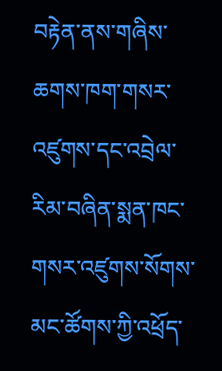བརྟེན་ནས་གཞིས་ཆགས་ཁག་གསར་འཛུགས་དང་འབྲེལ་རིམ་བཞིན་སྨན་ཁང་གསར་འཛུགས་སོགས་མང་ཚོགས་ཀྱི་འཕྲོད་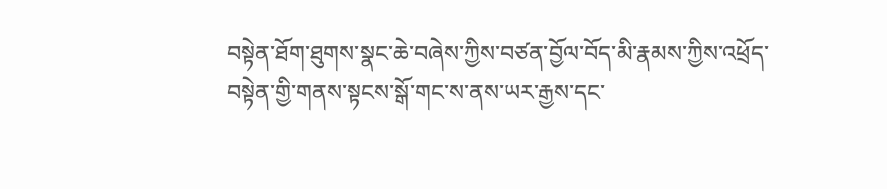བསྟེན་ཐོག་ཐུགས་སྣང་ཆེ་བཞེས་ཀྱིས་བཙན་བྱོལ་བོད་མི་རྣམས་ཀྱིས་འཕྲོད་བསྟེན་གྱི་གནས་སྟངས་སྒོ་གང་ས་ནས་ཡར་རྒྱས་དང་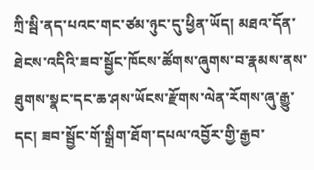ཀྲི་སྦི་ནད་པའང་གང་ཙམ་ཉུང་དུ་ཕྱིན་ཡོད། མཐའ་དོན་ཐེངས་འདིའི་ཟབ་སྦྱོང་ཁོངས་ཚོགས་ཞུགས་བ་རྣམས་ནས་ཐུགས་སྣང་དང་ཆ་ཤས་ཡོངས་རྫོགས་ལེན་རོགས་ཞུ་རྒྱུ་དང། ཟབ་སྦྱོང་གོ་སྒྲིག་ཐོག་དཔལ་འབྱོར་གྱི་རྒྱབ་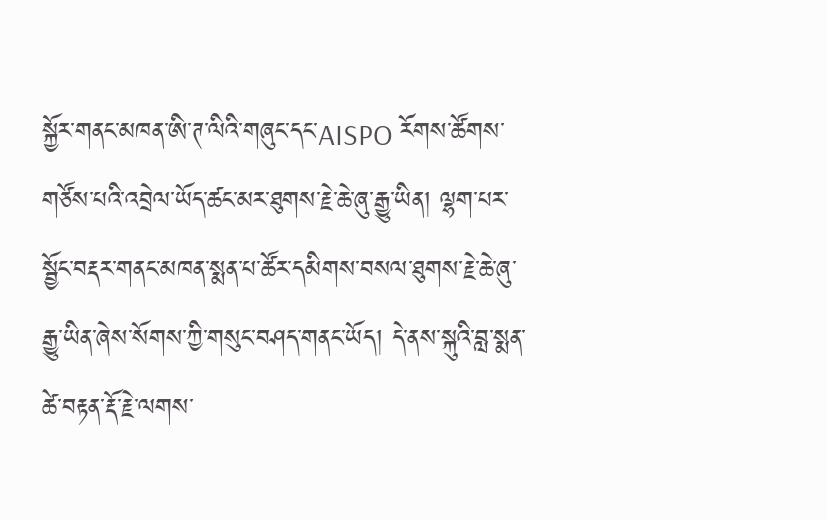སྐྱོར་གནང་མཁན་ཨི་ཊ་ལིའི་གཞུང་དང་AISPO རོགས་ཚོགས་གཙོས་པའི་འབྲེལ་ཡོད་ཚང་མར་ཐུགས་རྗེ་ཆེ་ཞུ་རྒྱུ་ཡིན། ལྷག་པར་སྦྱོང་བརྡར་གནང་མཁན་སྨན་པ་ཚོར་དམིགས་བསལ་ཐུགས་རྗེ་ཆེ་ཞུ་རྒྱུ་ཡིན་ཞེས་སོགས་ཀྱི་གསུང་བཤད་གནང་ཡོད། དེ་ནས་སྐུའི་བླ་སྨན་ཚེ་བརྟན་རྡོ་རྗེ་ལགས་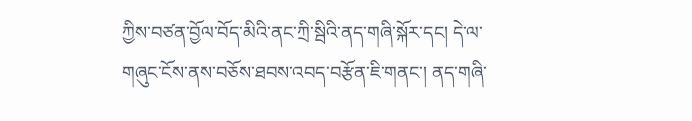ཀྱིས་བཙན་བྱོལ་བོད་མིའི་ནང་ཀྲི་སྦིའི་ནད་གཞི་སྐོར་དང། དེ་ལ་གཞུང་ངོས་ནས་བཅོས་ཐབས་འབད་བརྩོན་ཇི་གནང་། ནད་གཞི་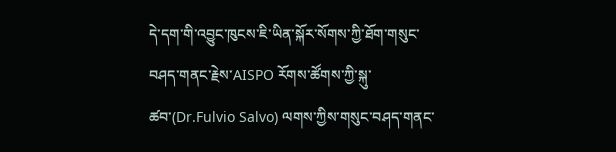དེ་དག་གི་འབྱུང་ཁུངས་ཇི་ཡིན་སྐོར་སོགས་ཀྱི་ཐོག་གསུང་བཤད་གནང་རྗེས་AISPO རོགས་ཚོགས་ཀྱི་སྐུ་ཚབ་(Dr.Fulvio Salvo) ལགས་ཀྱིས་གསུང་བཤད་གནང་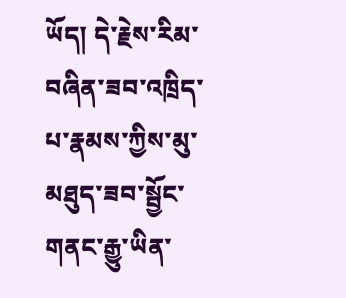ཡོད། དེ་རྗེས་རིམ་བཞིན་ཟབ་འཁྲིད་པ་རྣམས་ཀྱིས་མུ་མཐུད་ཟབ་སྦྱོང་གནང་རྒྱུ་ཡིན་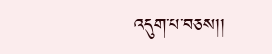འདུག་པ་བཅས།།